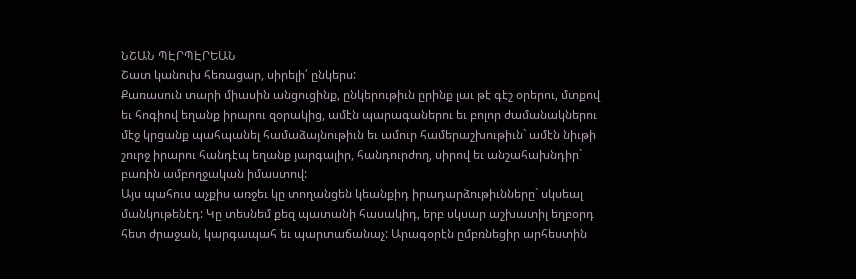ՆՇԱՆ ՊԷՐՊԷՐԵԱՆ
Շատ կանուխ հեռացար, սիրելի՛ ընկերս:
Քառասուն տարի միասին անցուցինք, ընկերութիւն ըրինք լաւ թէ գէշ օրերու, մտքով եւ հոգիով եղանք իրարու զօրակից, ամէն պարագաներու եւ բոլոր ժամանակներու մէջ կրցանք պահպանել համաձայնութիւն եւ ամուր համերաշխութիւն` ամէն նիւթի շուրջ իրարու հանդէպ եղանք յարգալիր, հանդուրժող, սիրով եւ անշահախնդիր` բառին ամբողջական իմաստով:
Այս պահուս աչքիս առջեւ կը տողանցեն կեանքիդ իրադարձութիւնները` սկսեալ մանկութենէդ: Կը տեսնեմ քեզ պատանի հասակիդ, երբ սկսար աշխատիլ եղբօրդ հետ ժրաջան, կարգապահ եւ պարտաճանաչ: Արագօրէն ըմբռնեցիր արհեստին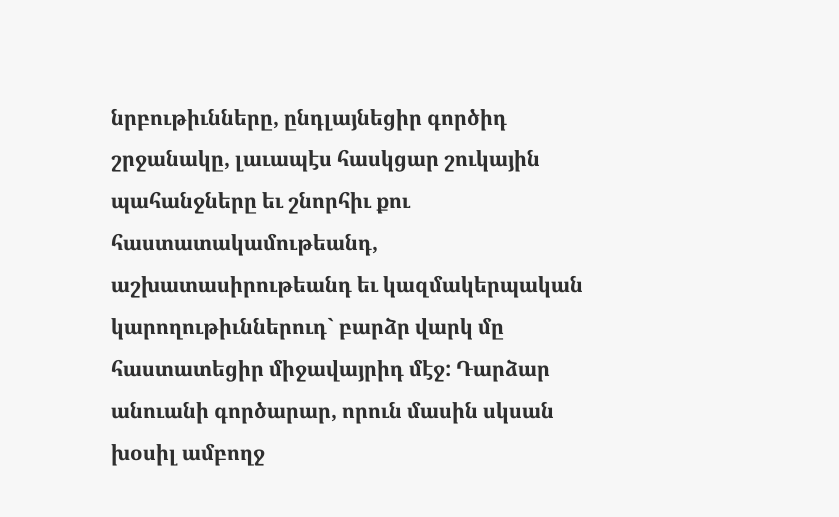նրբութիւնները, ընդլայնեցիր գործիդ շրջանակը, լաւապէս հասկցար շուկային պահանջները եւ շնորհիւ քու հաստատակամութեանդ, աշխատասիրութեանդ եւ կազմակերպական կարողութիւններուդ` բարձր վարկ մը հաստատեցիր միջավայրիդ մէջ: Դարձար անուանի գործարար, որուն մասին սկսան խօսիլ ամբողջ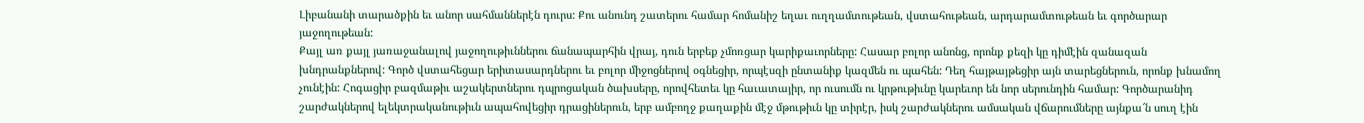Լիբանանի տարածքին եւ անոր սահմաններէն դուրս: Քու անունդ շատերու համար հոմանիշ եղաւ ուղղամտութեան, վստահութեան, արդարամտութեան եւ գործարար յաջողութեան:
Քայլ առ քայլ յառաջանալով յաջողութիւններու ճանապարհին վրայ, դուն երբեք չմոռցար կարիքաւորները: Հասար բոլոր անոնց, որոնք քեզի կը դիմէին զանազան խնդրանքներով: Գործ վստահեցար երիտասարդներու եւ բոլոր միջոցներով օգնեցիր, որպէսզի ընտանիք կազմեն ու պահեն: Դեղ հայթայթեցիր այն տարեցներուն, որոնք խնամող չունէին: Հոգացիր բազմաթիւ աշակերտներու դպրոցական ծախսերը, որովհետեւ կը հաւատայիր, որ ուսումն ու կրթութիւնը կարեւոր են նոր սերունդին համար: Գործարանիդ շարժակներով ելեկտրականութիւն ապահովեցիր դրացիներուն, երբ ամբողջ քաղաքին մէջ մթութիւն կը տիրէր, իսկ շարժակներու ամսական վճարումները այնքա՜ն սուղ էին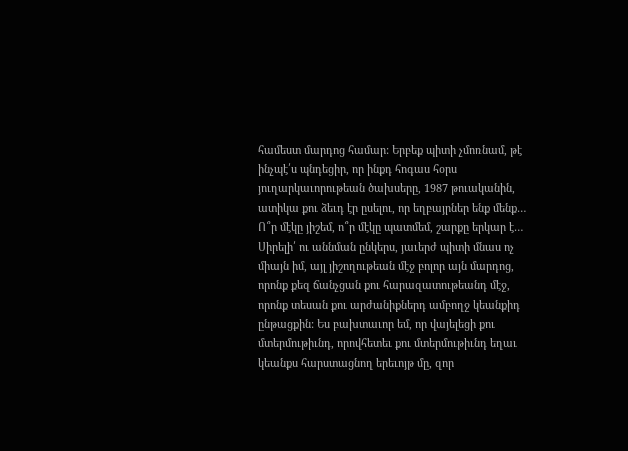համեստ մարդոց համար: Երբեք պիտի չմոռնամ, թէ ինչպէ՛ս պնդեցիր, որ ինքդ հոգաս հօրս յուղարկաւորութեան ծախսերը, 1987 թուականին, ատիկա քու ձեւդ էր ըսելու, որ եղբայրներ ենք մենք… Ո՞ր մէկը յիշեմ, ո՞ր մէկը պատմեմ, շարքը երկար է…
Սիրելի՛ ու աննման ընկերս, յաւերժ պիտի մնաս ոչ միայն իմ, այլ յիշողութեան մէջ բոլոր այն մարդոց, որոնք քեզ ճանչցան քու հարազատութեանդ մէջ, որոնք տեսան քու արժանիքներդ ամբողջ կեանքիդ ընթացքին: Ես բախտաւոր եմ, որ վայելեցի քու մտերմութիւնդ, որովհետեւ քու մտերմութիւնդ եղաւ կեանքս հարստացնող երեւոյթ մը, զոր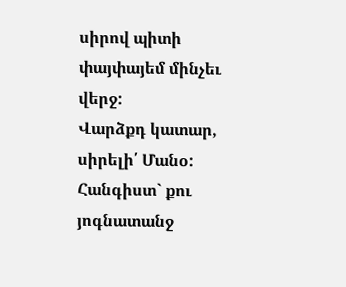սիրով պիտի փայփայեմ մինչեւ վերջ:
Վարձքդ կատար, սիրելի՛ Մանօ: Հանգիստ` քու յոգնատանջ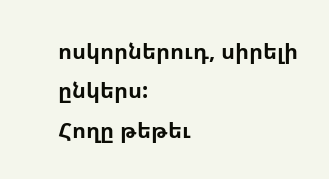ոսկորներուդ, սիրելի ընկերս:
Հողը թեթեւ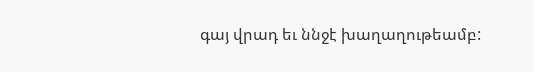գայ վրադ եւ ննջէ խաղաղութեամբ: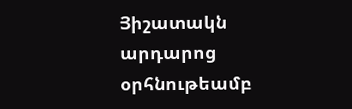Յիշատակն արդարոց օրհնութեամբ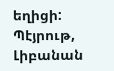եղիցի:
Պէյրութ, Լիբանան